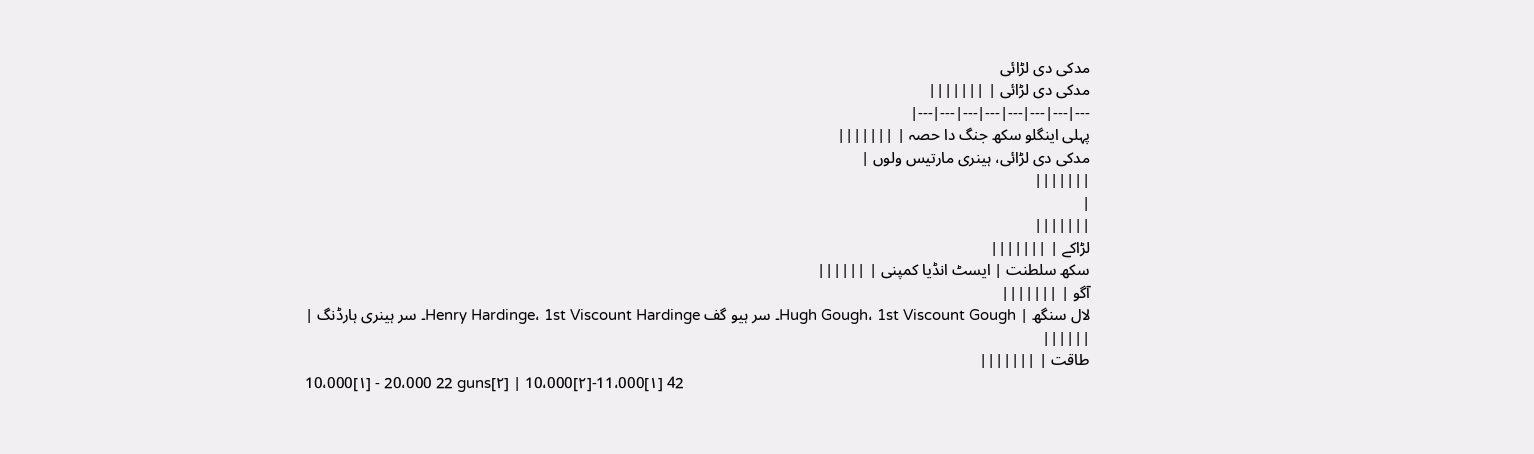مدکی دی لڑائی
مدکی دی لڑائی | |||||||
---|---|---|---|---|---|---|---|
پہلی اینگلو سکھ جنگ دا حصہ | |||||||
مدکی دی لڑائی، ہینری مارتیس ولوں |
|||||||
|
|||||||
لڑاکے | |||||||
سکھ سلطنت | ایسٹ انڈیا کمپنی | ||||||
آگو | |||||||
لال سنگھ | Hugh Gough، 1st Viscount Gough۔ سر ہیو گف Henry Hardinge، 1st Viscount Hardinge۔ سر ہینری ہارڈنگ |
||||||
طاقت | |||||||
10،000[۱] - 20،000 22 guns[۲] | 10،000[۲]-11،000[۱] 42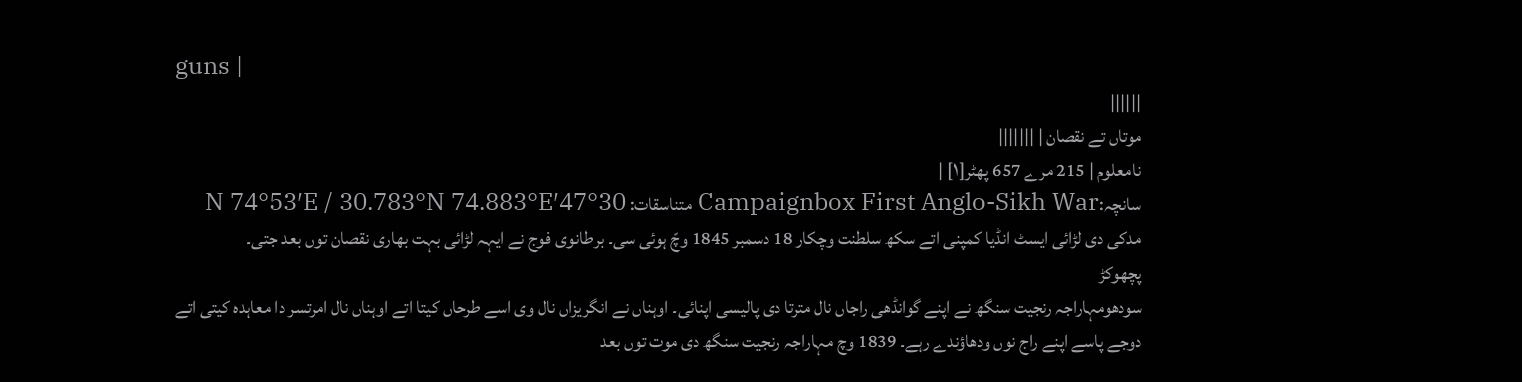guns |
||||||
موتاں تے نقصان | |||||||
نامعلوم | 215 مرے 657 پھٹر[۱] |
سانچہ:Campaignbox First Anglo-Sikh War متناسقات: 30°47′N 74°53′E / 30.783°N 74.883°E
مدکی دی لڑائی ایسٹ انڈیا کمپنی اتے سکھ سلطنت وچکار 18 دسمبر 1845 وچّ ہوئی سی۔ برطانوی فوج نے ایہہ لڑائی بہت بھاری نقصان توں بعد جتی۔
پچھوکڑ
سودھومہاراجہ رنجیت سنگھ نے اپنے گوانڈھی راجاں نال مترتا دی پالیسی اپنائی۔ اوہناں نے انگریزاں نال وی اسے طرحاں کیتا اتے اوہناں نال امرتسر دا معاہدہ کیتی اتے دوجے پاسے اپنے راج نوں ودھاؤندے رہے۔ 1839 وچ مہاراجہ رنجیت سنگھ دی موت توں بعد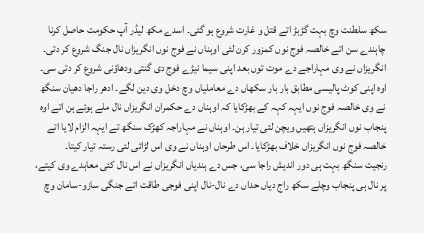سکھ سلطنت وچ بہت گڑبڑ اتے قتل و غارت شروع ہو گئی۔ اسدے مکھ لیڈر آپ حکومت حاصل کرنا چاہندے سن اتے خالصہ فوج نوں کمزور کرن لئی اوہناں نے فوج نوں انگریزاں نال جنگ شروع کر دتی۔
انگریزاں نے وی مہاراجے دے موت توں بعد اپنی سیما نیڑے فوج دی گنتی ودھاؤنی شروع کر دتی سی۔ اوہ اپنی کوٹ پالیسی مطابق بار بار سکھاں دے معاملیاں وچ دخل وی دین لگے۔ ادھر راجا دھیان سنگھ نے وی خالصہ فوج نوں ایہہ کہہ کے بھڑکایا کہ اوہناں دے حکمران انگریزاں نال ملے ہوئے ہن اتے اوہ پنجاب نوں انگریزاں ہتھیں ویچن لئی تیار ہن۔ اوہناں نے مہاراجہ کھڑک سنگھ تے ایہہ الزام لایا اتے خالصہ فوج نوں انگریزاں خلاف بھڑکایا۔ اس طرحاں اوہناں نے وی اس لڑائی لئی رستہ تیار کیتا۔
رنجیت سنگھ بہت ہی دور اندیش راجا سی، جس دے ہندیاں انگریزاں نے اس نال کئی معاہدے وی کیتے، پر نال ہی پنجاب وچلے سکھ راج دیاں حداں دے نال-نال اپنی فوجی طاقت اتے جنگی سازو-سامان وچ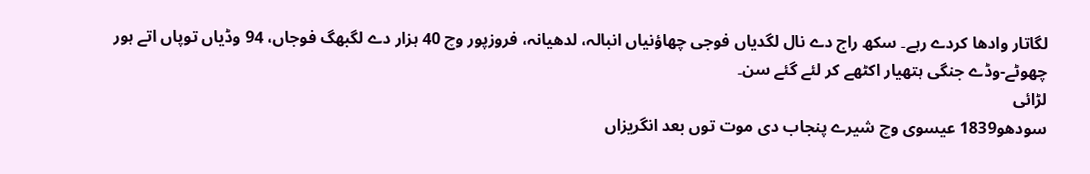لگاتار وادھا کردے رہے۔ سکھ راج دے نال لگدیاں فوجی چھاؤنیاں انبالہ، لدھیانہ، فروزپور وچ 40 ہزار دے لگبھگ فوجاں، 94 وڈیاں توپاں اتے ہور چھوٹے-وڈے جنگی ہتھیار اکٹھے کر لئے گئے سن۔
لڑائی
سودھو1839 عیسوی وچ شیرے پنجاب دی موت توں بعد انگریزاں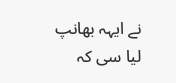نے ایہہ بھانپ لیا سی کہ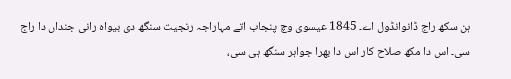ہن سکھ راج ڈانوانڈول اے۔ 1845 عیسوی وچ پنجاب اتے مہاراجہ رنجیت سنگھ دی بیواہ رانی جنداں دا راج سی۔ اس دا مکھ صلاح کار اس دا بھرا جواہر سنگھ ہی سی،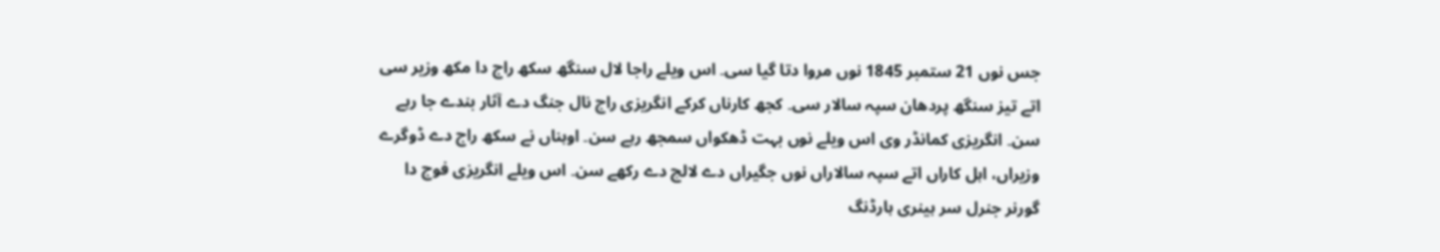جس نوں 21 ستمبر 1845 نوں مروا دتا گیا سی۔ اس ویلے راجا لال سنگھ سکھ راج دا مکھ وزیر سی اتے تیز سنگھ پردھان سپہ سالار سی۔ کجھ کارناں کرکے انگریزی راج نال جنگ دے آثار بندے جا رہے سن۔ انگریزی کمانڈر وی اس ویلے نوں بہت ڈھکواں سمجھ رہے سن۔ اوہناں نے سکھ راج دے ڈوگرے وزیراں، اہل کاراں اتے سپہ سالاراں نوں جگیراں دے لالچ دے رکھے سن۔ اس ویلے انگریزی فوج دا گورنر جنرل سر ہینری ہارڈنگ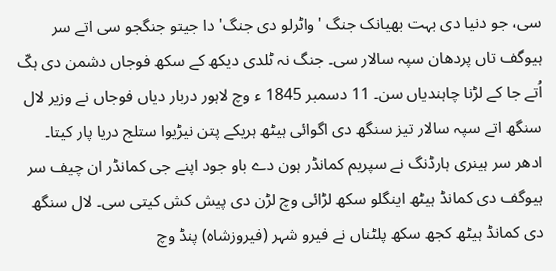سی، جو دنیا دی بہت بھیانک جنگ 'واٹرلو دی جنگ' دا جیتو جنگجو سی اتے سر ہیوگف تاں پردھان سپہ سالار سی۔ جنگ نہ ٹلدی دیکھ کے سکھ فوجاں دشمن دی ہکّ اُتے جا کے لڑنا چاہندیاں سن۔ 11 دسمبر 1845 ء وچ لاہور دربار دیاں فوجاں نے وزیر لال سنگھ اتے سپہ سالار تیز سنگھ دی اگوائی ہیٹھ ہریکے پتن نیڑیوا ستلج دریا پار کیتا۔
ادھر سر ہینری ہارڈنگ نے سپریم کمانڈر ہون دے باو جود اپنے جی کمانڈر ان چیف سر ہیوگف دی کمانڈ ہیٹھ اینگلو سکھ لڑائی وچ لڑن دی پیش کش کیتی سی۔ لال سنگھ دی کمانڈ ہیٹھ کجھ سکھ پلٹناں نے فیرو شہر (فیروزشاہ) پنڈ وچ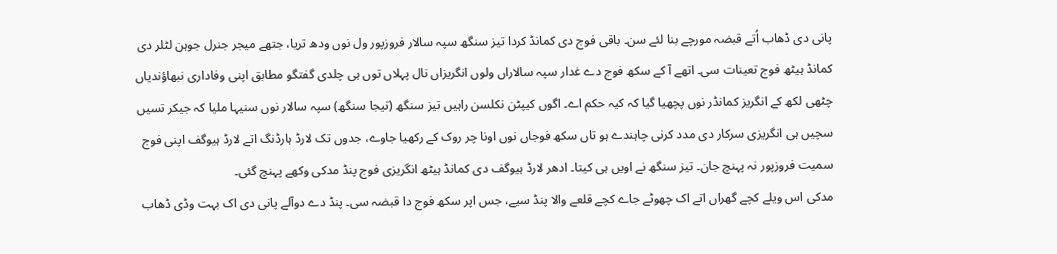پانی دی ڈھاب اُتے قبضہ مورچے بنا لئے سن۔ باقی فوج دی کمانڈ کردا تیز سنگھ سپہ سالار فروزپور ول نوں ودھ تریا، جتھے میجر جنرل جوہن لٹلر دی کمانڈ ہیٹھ فوج تعینات سی۔ اتھے آ کے سکھ فوج دے غدار سپہ سالاراں ولوں انگریزاں نال پہلاں توں ہی چلدی گفتگو مطابق اپنی وفاداری نبھاؤندیاں چٹھی لکھ کے انگریز کمانڈر نوں پچھیا گیا کہ کیہ حکم اے۔ اگوں کیپٹن نکلسن راہیں تیز سنگھ (تیجا سنگھ) سپہ سالار نوں سنیہا ملیا کہ جیکر تسیں سچیں ہی انگریزی سرکار دی مدد کرنی چاہندے ہو تاں سکھ فوجاں نوں اونا چر روک کے رکھیا جاوے، جدوں تک لارڈ ہارڈنگ اتے لارڈ ہیوگف اپنی فوج سمیت فروزپور نہ پہنچ جان۔ تیز سنگھ نے اویں ہی کیتا۔ ادھر لارڈ ہیوگف دی کمانڈ ہیٹھ انگریزی فوج پنڈ مدکی وکھے پہنچ گئی۔
مدکی اس ویلے کچے گھراں اتے اک چھوٹے جاے کچے قلعے والا پنڈ سیے، جس اپر سکھ فوج دا قبضہ سی۔ پنڈ دے دوآلے پانی دی اک بہت وڈی ڈھاب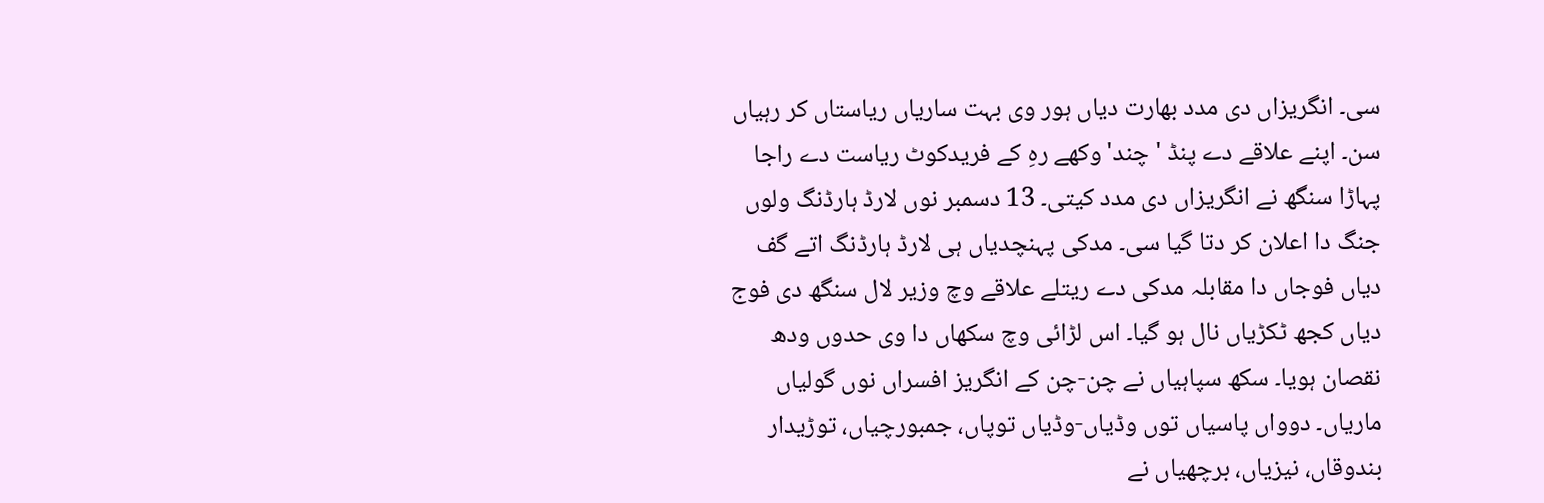سی۔ انگریزاں دی مدد بھارت دیاں ہور وی بہت ساریاں ریاستاں کر رہیاں سن۔ اپنے علاقے دے پنڈ 'چند' وکھے رہِ کے فریدکوٹ ریاست دے راجا پہاڑا سنگھ نے انگریزاں دی مدد کیتی۔ 13 دسمبر نوں لارڈ ہارڈنگ ولوں جنگ دا اعلان کر دتا گیا سی۔ مدکی پہنچدیاں ہی لارڈ ہارڈنگ اتے گف دیاں فوجاں دا مقابلہ مدکی دے ریتلے علاقے وچ وزیر لال سنگھ دی فوج دیاں کجھ ٹکڑیاں نال ہو گیا۔ اس لڑائی وچ سکھاں دا وی حدوں ودھ نقصان ہویا۔ سکھ سپاہیاں نے چن-چن کے انگریز افسراں نوں گولیاں ماریاں۔ دوواں پاسیاں توں وڈیاں-وڈیاں توپاں، جمبورچیاں، توڑیدار بندوقاں، نیزیاں، برچھیاں نے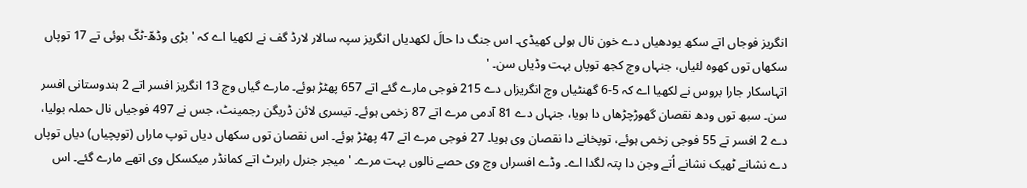انگریز فوجاں اتے سکھ یودھیاں دے خون نال ہولی کھیڈی۔ اس جنگ دا حالَ لکھدیاں انگریز سپہ سالار لارڈ گف نے لکھیا اے کہ 'بڑی وڈھّ-ٹکّ ہوئی تے 17 توپاں سکھاں توں کھوہ لئیاں، جنہاں وچ کجھ توپاں بہت وڈیاں سن۔ '
اتہاسکار جارا بروس نے لکھیا اے کہ 5-6 گھنٹیاں وچ انگریزاں دے 215 فوجی مارے گئے اتے 657 پھٹڑ ہوئے۔ مارے گیاں وچ 13 انگریز افسر اتے 2 ہندوستانی افسر سن۔ سبھ توں ودھ نقصان گھوڑچڑھاں دا ہویا، جنہاں دے 81 آدمی مرے اتے 87 زخمی ہوئے۔ تیسری لائن ڈریگن رجمینٹ، جس نے 497 فوجیاں نال حملہ بولیا، دے 2 افسر تے 55 فوجی زخمی ہوئے، توپخانے دا نقصان وی ہویا۔ 27 فوجی مرے اتے 47 پھٹڑ ہوئے۔ اس نقصان توں سکھاں دیاں توپ ماراں (توپچیاں) دیاں توپاں دے نشانے ٹھیک نشانے اُتے وجن دا پتہ لگدا اے۔ وڈے افسراں وچ وی حصے نالوں بہت مرے۔ ' میجر جنرل رابرٹ اتے کمانڈر میکسکل وی اتھے مارے گئے۔ اس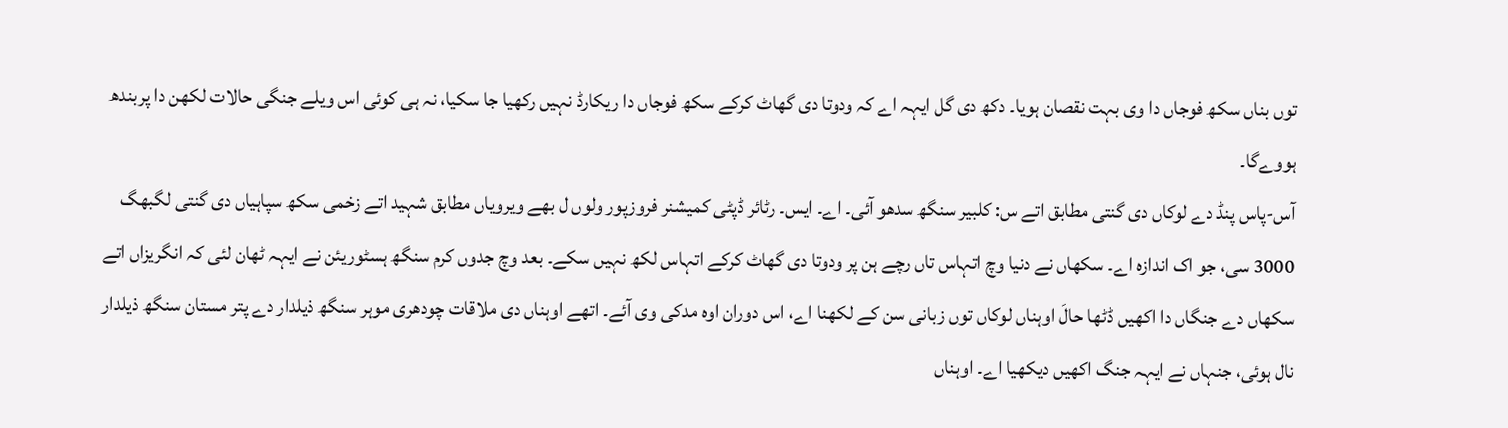توں بناں سکھ فوجاں دا وی بہت نقصان ہویا۔ دکھ دی گل ایہہ اے کہ ودوتا دی گھاٹ کرکے سکھ فوجاں دا ریکارڈ نہیں رکھیا جا سکیا، نہ ہی کوئی اس ویلے جنگی حالات لکھن دا پربندھ ہووےگا۔
آس-پاس پنڈ دے لوکاں دی گنتی مطابق اتے س: کلبیر سنگھ سدھو آئی۔ اے۔ ایس۔ رٹائر ڈپٹی کمیشنر فروزپور ولوں ل بھے ویرویاں مطابق شہید اتے زخمی سکھ سپاہیاں دی گنتی لگبھگ 3000 سی، جو اک اندازہ اے۔ سکھاں نے دنیا وچ اتہاس تاں رچے ہن پر ودوتا دی گھاٹ کرکے اتہاس لکھ نہیں سکے۔ بعد وچ جدوں کرم سنگھ ہسٹوریئن نے ایہہ ٹھان لئی کہ انگریزاں اتے سکھاں دے جنگاں دا اکھیں ڈٹھا حالَ اوہناں لوکاں توں زبانی سن کے لکھنا اے، اس دوران اوہ مدکی وی آئے۔ اتھے اوہناں دی ملاقات چودھری موہر سنگھ ذیلدار دے پتر مستان سنگھ ذیلدار نال ہوئی، جنہاں نے ایہہ جنگ اکھیں دیکھیا اے۔ اوہناں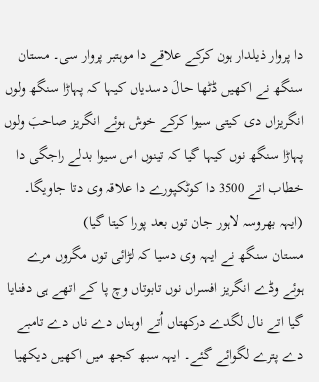دا پروار ذیلدار ہون کرکے علاقے دا موہتبر پروار سی۔ مستان سنگھ نے اکھیں ڈٹھا حالَ دسدیاں کیہا کہ پہاڑا سنگھ ولوں انگریزاں دی کیتی سیوا کرکے خوش ہوئے انگریز صاحبَ ولوں پہاڑا سنگھ نوں کیہا گیا کہ تینوں اس سیوا بدلے راجگی دا خطاب اتے 3500 دا کوٹکپورے دا علاقہ وی دتا جاویگا۔ (ایہہ بھروسہ لاہور جان توں بعد پورا کیتا گیا)
مستان سنگھ نے ایہہ وی دسیا کہ لڑائی توں مگروں مرے ہوئے وڈے انگریز افسراں نوں تابوتاں وچ پا کے اتھے ہی دفنایا گیا اتے نال لگدے درکھتاں اُتے اوہناں دے ناں دے تامبے دے پترے لگوائے گئے۔ ایہہ سبھ کجھ میں اکھیں دیکھیا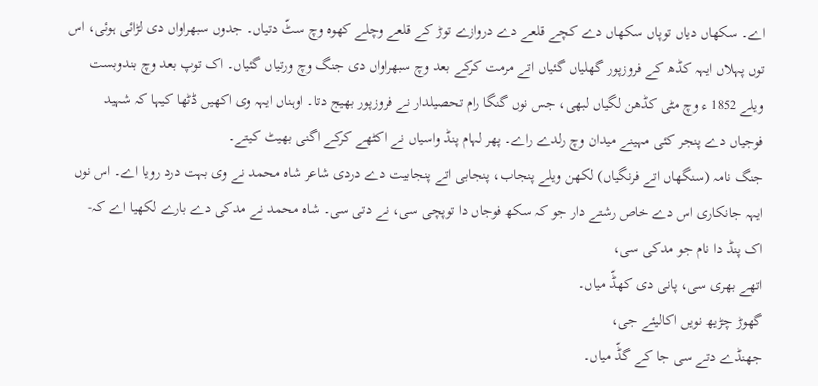اے۔ سکھاں دیاں توپاں سکھاں دے کچے قلعے دے دروازے توڑ کے قلعے وچلے کھوہ وچ سٹّ دتیاں۔ جدوں سبھراواں دی لڑائی ہوئی، اس توں پہلاں ایہہ کڈھ کے فروزپور گھلیاں گئیاں اتے مرمت کرکے بعد وچ سبھراواں دی جنگ وچ ورتیاں گئیاں۔ اک توپ بعد وچ بندوبست ویلے 1852 ء وچ مٹی کڈھن لگیاں لبھی، جس نوں گنگا رام تحصیلدار نے فروزپور بھیج دتا۔ اوہناں ایہہ وی اکھیں ڈٹھا کیہا کہ شہید فوجیاں دے پنجر کئی مہینے میدان وچ رلدے راے۔ پھر لہام پنڈ واسیاں نے اکٹھے کرکے اگنی بھیٹ کیتے۔
جنگ نامہ (سنگھاں اتے فرنگیاں) لکھن ویلے پنجاب، پنجابی اتے پنجابیت دے دردی شاعر شاہ محمد نے وی بہت درد رویا اے۔ اس نوں ایہہ جانکاری اس دے خاص رشتے دار جو کہ سکھ فوجاں دا توپچی سی، نے دتی سی۔ شاہ محمد نے مدکی دے بارے لکھیا اے کہ-
اک پنڈ دا نام جو مدکی سی،
اتھے بھری سی، پانی دی کھڈّ میاں۔
گھوڑ چڑیھ نویں اکالیئے جی،
جھنڈے دتے سی جا کے گڈّ میاں۔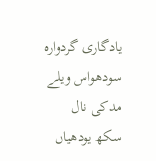یادگاری گردوارہ
سودھواس ویلے مدکی نال سکھ یودھیاں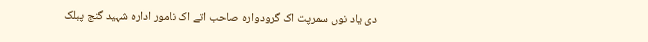دی یاد نوں سمرپت اک گرودوارہ صاحب اتے اک نامور ادارہ شہید گنج پبلک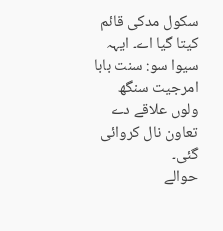سکول مدکی قائم کیتا گیا اے۔ ایہہ سیوا سو: سنت بابا امرجیت سنگھ ولوں علاقے دے تعاون نال کروائی گئی۔
حوالے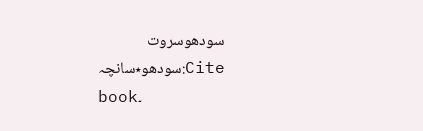سودھوسروت
سودھو٭سانچہ:Cite book۔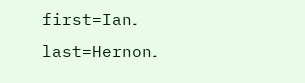first=Ian۔ last=Hernon۔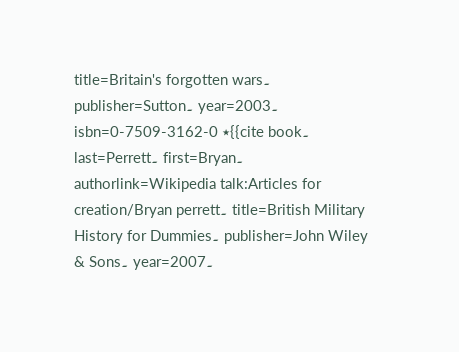title=Britain's forgotten wars۔ publisher=Sutton۔ year=2003۔ isbn=0-7509-3162-0 ٭{{cite book۔ last=Perrett۔ first=Bryan۔ authorlink=Wikipedia talk:Articles for creation/Bryan perrett۔ title=British Military History for Dummies۔ publisher=John Wiley & Sons۔ year=2007۔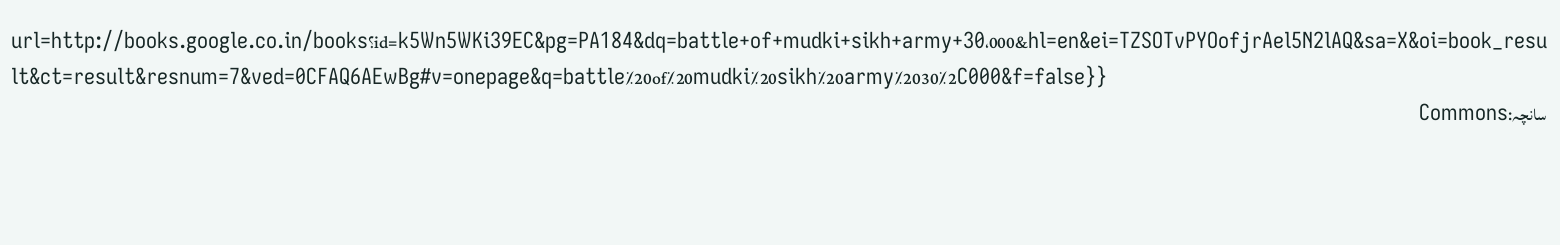url=http://books.google.co.in/books؟id=k5Wn5WKi39EC&pg=PA184&dq=battle+of+mudki+sikh+army+30،000&hl=en&ei=TZSOTvPYOofjrAel5N2lAQ&sa=X&oi=book_result&ct=result&resnum=7&ved=0CFAQ6AEwBg#v=onepage&q=battle٪20of٪20mudki٪20sikh٪20army٪2030٪2C000&f=false}}
سانچہ:Commons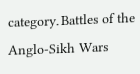category۔ Battles of the Anglo-Sikh Wars